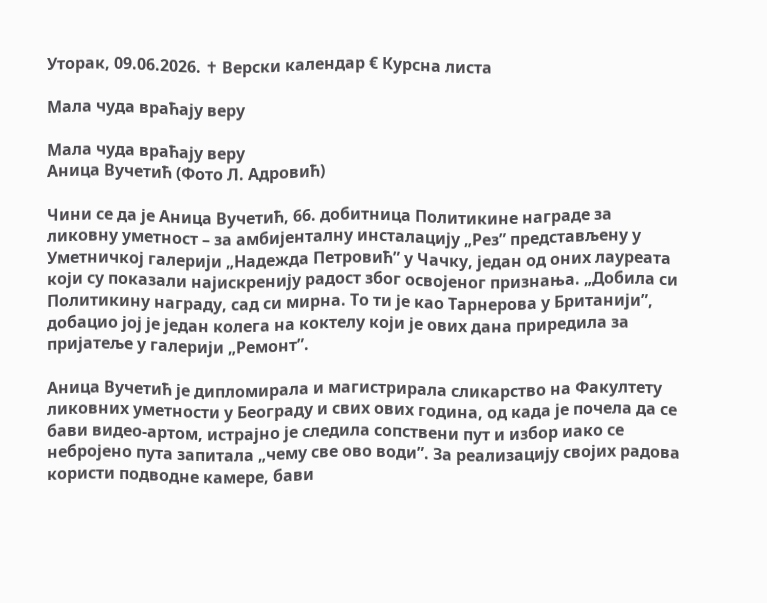Уторак, 09.06.2026. ✝ Верски календар € Курсна листа

Мала чуда враћају веру

Мала чуда враћају веру
Аница Вучетић (Фото Л. Адровић)

Чини се да је Аница Вучетић, 66. добитница Политикине награде за ликовну уметност – за амбијенталну инсталацију „Рез” представљену у Уметничкој галерији „Надежда Петровић” у Чачку, један од оних лауреата који су показали најискренију радост због освојеног признања. „Добила си Политикину награду, сад си мирна. То ти је као Тарнерова у Британији”, добацио јој је један колега на коктелу који је ових дана приредила за пријатеље у галерији „Ремонт”.

Аница Вучетић је дипломирала и магистрирала сликарство на Факултету ликовних уметности у Београду и свих ових година, од када је почела да се бави видео-артом, истрајно је следила сопствени пут и избор иако се небројено пута запитала „чему све ово води”. За реализацију својих радова користи подводне камере, бави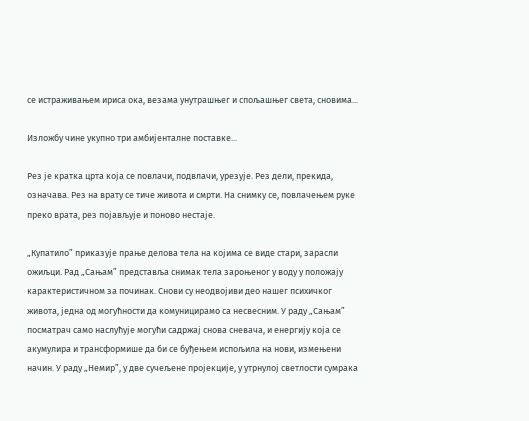се истраживањем ириса ока, везама унутрашњег и спољашњег света, сновима...

Изложбу чине укупно три амбијенталне поставке...

Рез је кратка црта која се повлачи, подвлачи, урезује. Рез дели, прекида, означава. Рез на врату се тиче живота и смрти. На снимку се, повлачењем руке преко врата, рез појављује и поново нестаје.

„Купатило” приказује прање делова тела на којима се виде стари, зарасли ожиљци. Рад „Сањам” представља снимак тела зароњеног у воду у положају карактеристичном за починак. Снови су неодвојиви део нашег психичког живота, једна од могућности да комуницирамо са несвесним. У раду „Сањам” посматрач само наслућује могући садржај снова сневача, и енергију која се акумулира и трансформише да би се буђењем испољила на нови, измењени начин. У раду „Немир”, у две сучељене пројекције, у утрнулој светлости сумрака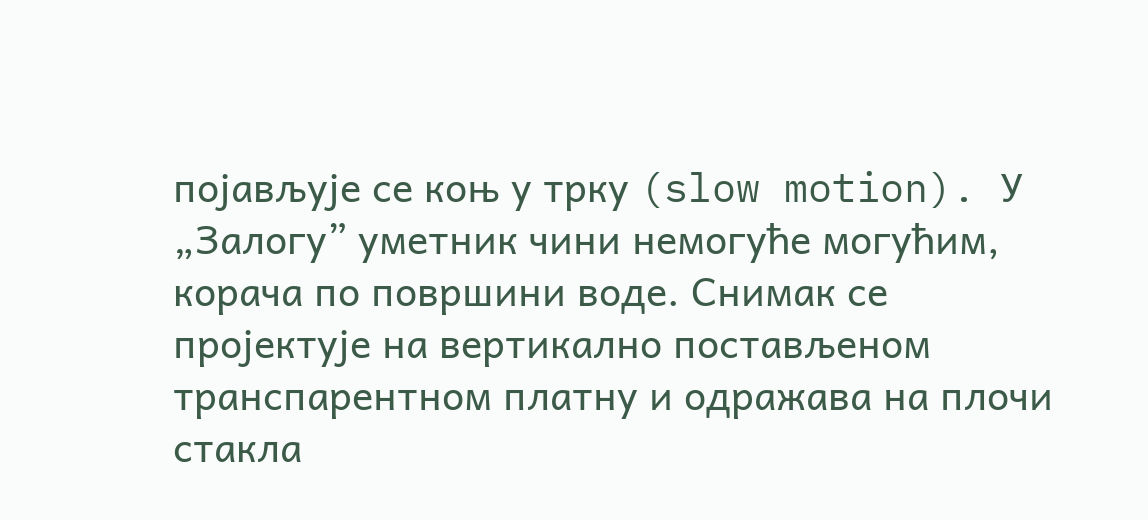појављује се коњ у трку (slow motion). У „Залогу” уметник чини немогуће могућим, корача по површини воде. Снимак се пројектује на вертикално постављеном транспарентном платну и одражава на плочи стакла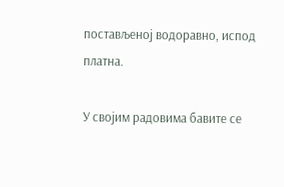постављеној водоравно, испод платна.

У својим радовима бавите се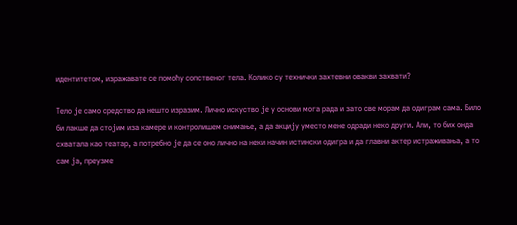идентитетом, изражавате се помоћу сопственог тела. Колико су технички захтевни овакви захвати?

Тело је само средство да нешто изразим. Лично искуство је у основи мога рада и зато све морам да одиграм сама. Било би лакше да стојим иза камере и контролишем снимање, а да акцију уместо мене одради неко други. Али, то бих онда схватала као театар, а потребно је да се оно лично на неки начин истински одигра и да главни актер истраживања, а то сам ја, преузме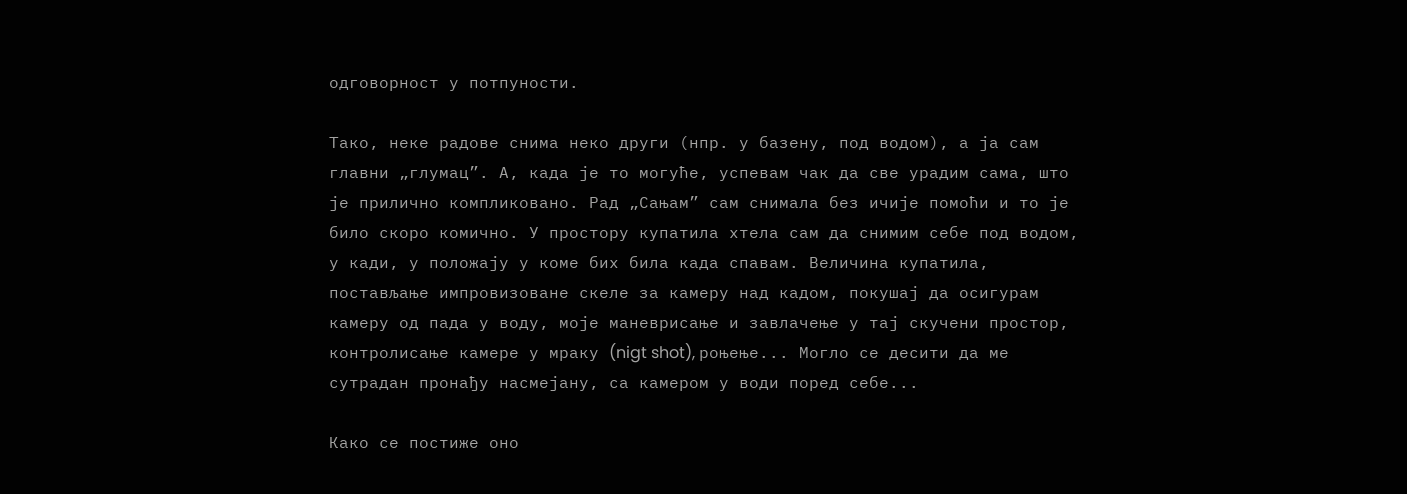одговорност у потпуности.

Тако, неке радове снима неко други (нпр. у базену, под водом), а ја сам главни „глумац”. А, када је то могуће, успевам чак да све урадим сама, што је прилично компликовано. Рад „Сањам” сам снимала без ичије помоћи и то је било скоро комично. У простору купатила хтела сам да снимим себе под водом, у кади, у положају у коме бих била када спавам. Величина купатила, постављање импровизоване скеле за камеру над кадом, покушај да осигурам камеру од пада у воду, моје маневрисање и завлачење у тај скучени простор, контролисање камере у мраку (nigt shot), роњење... Могло се десити да ме сутрадан пронађу насмејану, са камером у води поред себе...

Како се постиже оно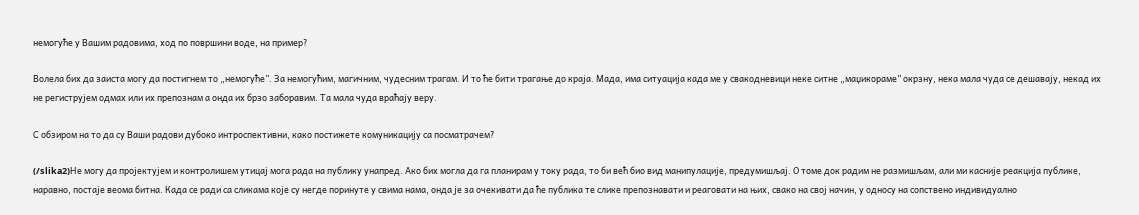немогуће у Вашим радовима, ход по површини воде, на пример?

Волела бих да заиста могу да постигнем то „немогуће”. За немогућим, магичним, чудесним трагам. И то ће бити трагање до краја. Мада, има ситуација када ме у свакодневици неке ситне „маџикораме” окрзну, нека мала чуда се дешавају, некад их не региструјем одмах или их препознам а онда их брзо заборавим. Та мала чуда враћају веру.

С обзиром на то да су Ваши радови дубоко интроспективни, како постижете комуникацију са посматрачем?

(/slika2)Не могу да пројектујем и контролишем утицај мога рада на публику унапред. Ако бих могла да га планирам у току рада, то би већ био вид манипулације, предумишљај. О томе док радим не размишљам, али ми касније реакција публике, наравно, постаје веома битна. Када се ради са сликама које су негде поринуте у свима нама, онда је за очекивати да ће публика те слике препознавати и реаговати на њих, свако на свој начин, у односу на сопствено индивидуално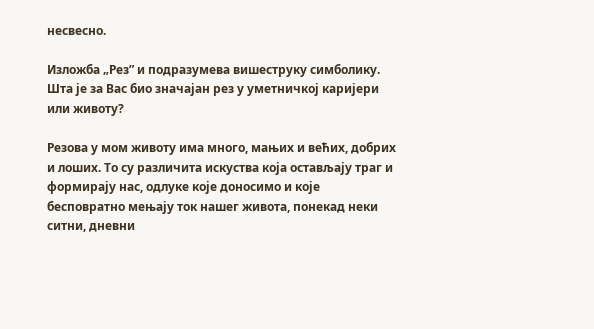несвесно.

Изложба „Рез” и подразумева вишеструку симболику. Шта је за Вас био значајан рез у уметничкој каријери или животу?

Резова у мом животу има много, мањих и већих, добрих и лоших. То су различита искуства која остављају траг и формирају нас, одлуке које доносимо и које бесповратно мењају ток нашег живота, понекад неки ситни, дневни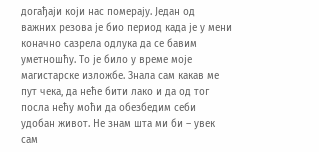догађаји који нас померају. Један од важних резова је био период када је у мени коначно сазрела одлука да се бавим уметношћу. То је било у време моје магистарске изложбе. Знала сам какав ме пут чека, да неће бити лако и да од тог посла нећу моћи да обезбедим себи удобан живот. Не знам шта ми би – увек сам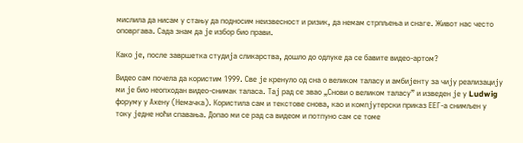мислила да нисам у стању да подносим неизвесност и ризик, да немам стрпљења и снаге. Живот нас често оповргава. Сада знам да је избор био прави.

Како је, после завршетка студија сликарства, дошло до одлуке да се бавите видео-артом?

Видео сам почела да користим 1999. Све је кренуло од сна о великом таласу и амбијенту за чију реализацију ми је био неопходан видео-снимак таласа. Тај рад се звао „Снови о великом таласу” и изведен је у Ludwig форуму у Ахену (Немачка). Користила сам и текстове снова, као и компјутерски приказ ЕЕГ-а снимљен у току једне ноћи спавања. Допао ми се рад са видеом и потпуно сам се томе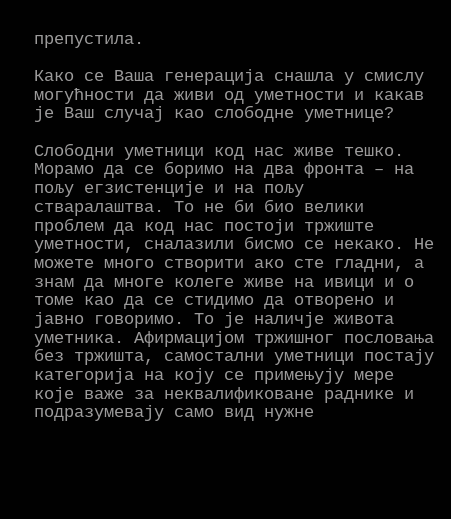препустила.

Како се Ваша генерација снашла у смислу могућности да живи од уметности и какав је Ваш случај као слободне уметнице?

Слободни уметници код нас живе тешко. Морамо да се боримо на два фронта – на пољу егзистенције и на пољу стваралаштва. То не би био велики проблем да код нас постоји тржиште уметности, сналазили бисмо се некако. Не можете много створити ако сте гладни, а знам да многе колеге живе на ивици и о томе као да се стидимо да отворено и јавно говоримо. То је наличје живота уметника. Афирмацијом тржишног пословања без тржишта, самостални уметници постају категорија на коју се примењују мере које важе за неквалификоване раднике и подразумевају само вид нужне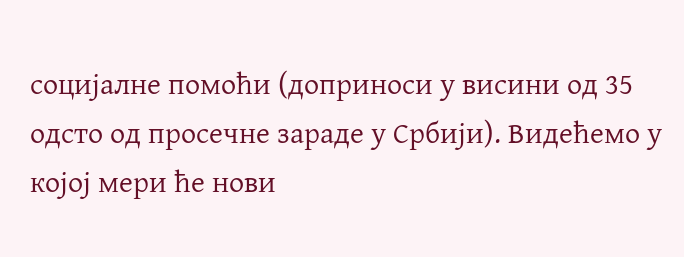социјалне помоћи (доприноси у висини од 35 одсто од просечне зараде у Србији). Видећемо у којој мери ће нови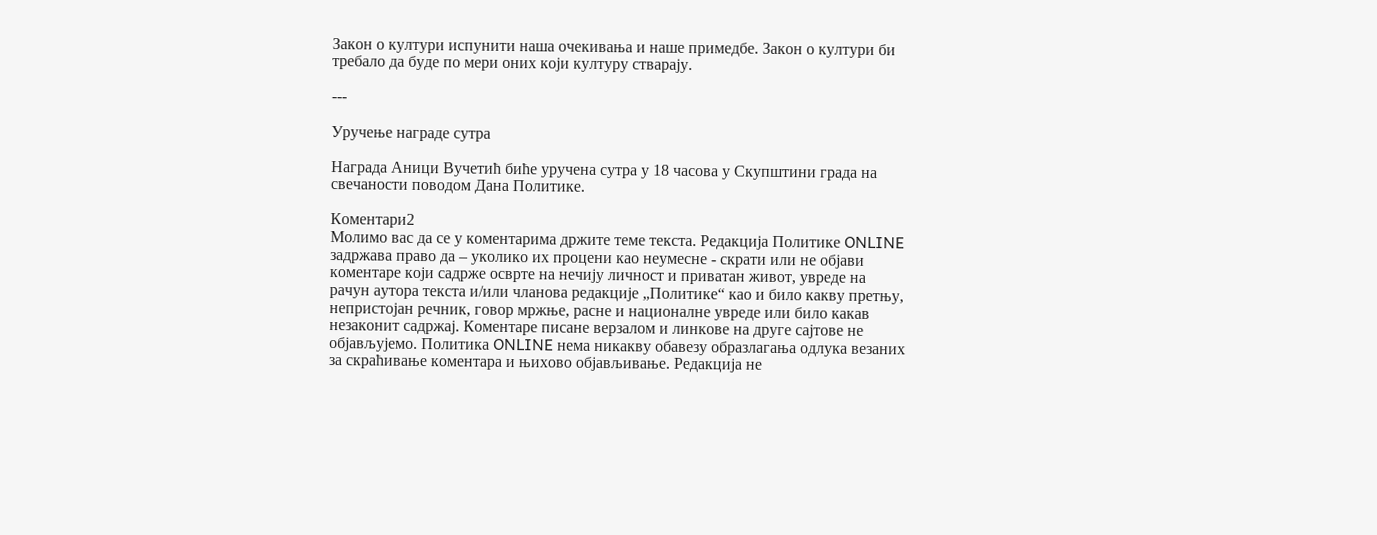Закон о култури испунити наша очекивања и наше примедбе. Закон о култури би требало да буде по мери оних који културу стварају.

---

Уручење награде сутра

Награда Аници Вучетић биће уручена сутра у 18 часова у Скупштини града на свечаности поводом Дана Политике.

Коментари2
Молимо вас да се у коментарима држите теме текста. Редакција Политике ONLINE задржава право да – уколико их процени као неумесне - скрати или не објави коментаре који садрже осврте на нечију личност и приватан живот, увреде на рачун аутора текста и/или чланова редакције „Политике“ као и било какву претњу, непристојан речник, говор мржње, расне и националне увреде или било какав незаконит садржај. Коментаре писане верзалом и линкове на друге сајтове не објављујемо. Политика ONLINE нема никакву обавезу образлагања одлука везаних за скраћивање коментара и њихово објављивање. Редакција не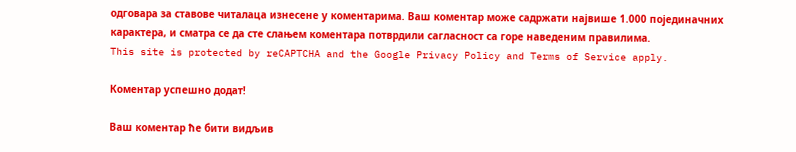одговара за ставове читалаца изнесене у коментарима. Ваш коментар може садржати највише 1.000 појединачних карактера, и сматра се да сте слањем коментара потврдили сагласност са горе наведеним правилима.
This site is protected by reCAPTCHA and the Google Privacy Policy and Terms of Service apply.

Комeнтар успeшно додат!

Ваш комeнтар ћe бити видљив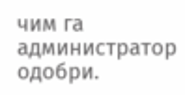чим га администратор одобри.